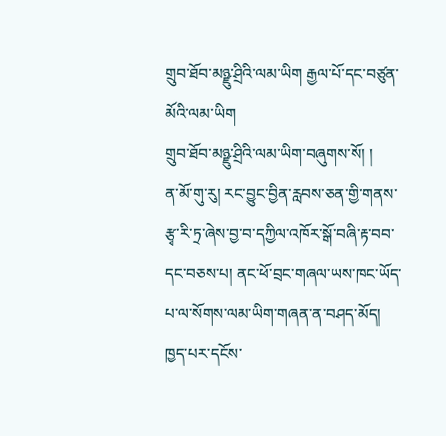གྲུབ་ཐོབ་མཉྫུ་ཤྲིའི་ལམ་ཡིག རྒྱལ་པོ་དང་བཙུན་མོའི་ལམ་ཡིག
གྲུབ་ཐོབ་མཉྫུ་ཤྲིའི་ལམ་ཡིག་བཞུགས་སོ། །
ན་མོ་གུ་རུ། རང་བྱུང་བྱིན་རླབས་ཅན་གྱི་གནས་རྩྭ་རི་ཏྲ་ཞེས་བྱ་བ་དཀྱིལ་འཁོར་སྒོ་བཞི་རྟ་བབ་དང་བཅས་པ། ནང་ཕོ་བྲང་གཞལ་ཡས་ཁང་ཡོད་པ་ལ་སོགས་ལམ་ཡིག་གཞན་ན་བཤད་མོད། ཁྱད་པར་དངོས་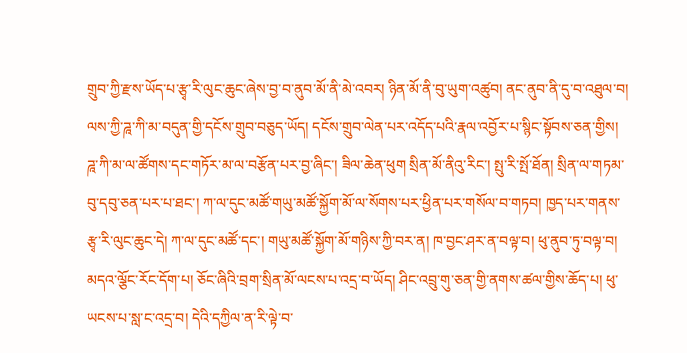གྲུབ་ཀྱི་རྫས་ཡོད་པ་རྩྭ་རི་ལུང་ཆུང་ཞེས་བྱ་བ་ནུབ་མོ་ནི་མེ་འབར། ཉིན་མོ་ནི་བུ་ཡུག་འཚུབ། ནང་ནུབ་ནི་དུ་བ་འཐུལ་བ། ལས་ཀྱི་ཌཱ་ཀི་མ་བདུན་གྱི་དངོས་གྲུབ་བཅུད་ཡོད། དངོས་གྲུབ་ལེན་པར་འདོད་པའི་རྣལ་འབྱོར་པ་སྙིང་སྟོབས་ཅན་གྱིས། ཌཱ་ཀི་མ་ལ་ཚོགས་དང་གཏོར་མ་ལ་བརྩོན་པར་བྱ་ཞིང་། ཟིལ་ཆེན་ཕུག སྲིན་མོ་ནིའུ་རིང་། སྤུ་རི་སྤོ་ཐོན། སྲིན་ལ་གཏམ་བུ་དབུ་ཅན་པར་པ་ཐང་། ཀ་ལ་དུང་མཚོ་གཡུ་མཚོ་སྐྱོག་མོ་ལ་སོགས་པར་ཕྱིན་པར་གསོལ་བ་གཏབ། ཁྱད་པར་གནས་རྩྭ་རི་ལུང་ཆུང་དེ། ཀ་ལ་དུང་མཚོ་དང་། གཡུ་མཚོ་སྐྱོག་མོ་གཉིས་ཀྱི་བར་ན། ཁ་བྱང་ཤར་ན་བལྟ་བ། ཕུ་ནུབ་ཏུ་བལྟ་བ། མདའ་ལྕོང་རོང་དོག་པ། ཅོང་ཞིའི་བྲག་སྲིན་མོ་ལངས་པ་འདྲ་བ་ཡོད། ཤིང་འབྲུ་གུ་ཅན་གྱི་ནགས་ཚལ་གྱིས་ཆོད་པ། ཕུ་ཡངས་པ་སླ་ང་འདྲ་བ། དེའི་དཀྱིལ་ན་རི་ལྟེ་བ་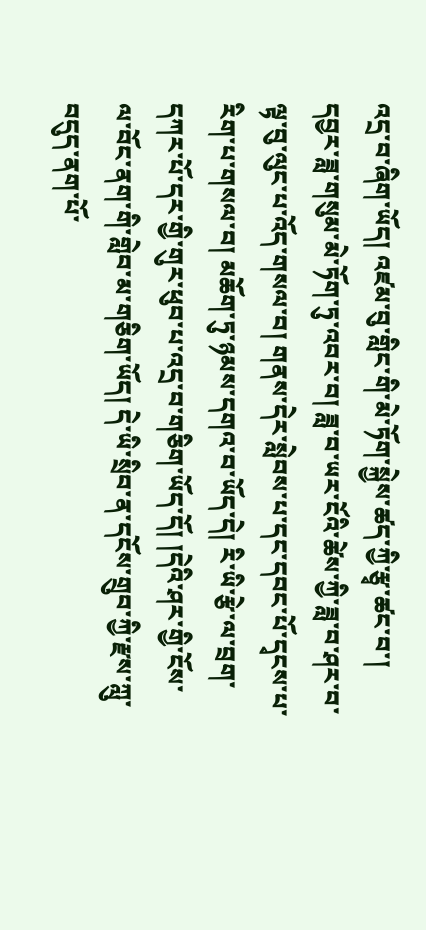འདྲ་བ་ཞིག་ཡོད། འཛམ་བུ་གླིང་གི་མེ་ཏོག་སྐྱེས་ཚད་ཀྱི་རྩྭ་ཚང་བ་། དབྱར་ཟླ་གསུམ་མེ་ཏོག་ཏུ་འབར་བ། ཟླ་བ་ཡར་ངོའི་ཚེས་ཀྱི་ཟླ་བ་ཤར་བ་ལྟ་བུ་ལུང་པ་འོད་གསལ་བ། གནས་དེར་སླེབས་པ་དང་དབང་པོ་དྭངས་པ་རིག་པ་གསལ་བ། མཆོག་ཏུ་ཉམས་དགའ་བ་ཡོད་དེ། རི་ཡི་རྩེ་ལ་བྲག་དཀར་པོ་དར་གྱི་གུར་ཕུབ་པ་འདྲ་བ་གཅིག་ཡོད་དོ། །དེའི་ཤར་གྱི་ངོས་ལ་བོང་ནག་གི་གླེབ་མ་གཅིག་ཡོད། དེ་ཡི་སྲིབ་ན་དངོས་གྲུབ་ཀྱི་རྫས་ཀླུ་བདུད་ནག་པོ་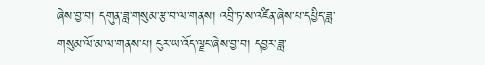ཞེས་བྱ་བ། དགུན་ཟླ་གསུམ་རྩ་བ་ལ་གནས། འབྲི་ཏ་ས་འཛིན་ཞེས་པ་དཔྱིད་ཟླ་གསུམ་ལོ་མ་ལ་གནས་པ། ངུར་ཡ་འོད་ལྗང་ཞེས་བྱ་བ། དབྱར་ཟླ་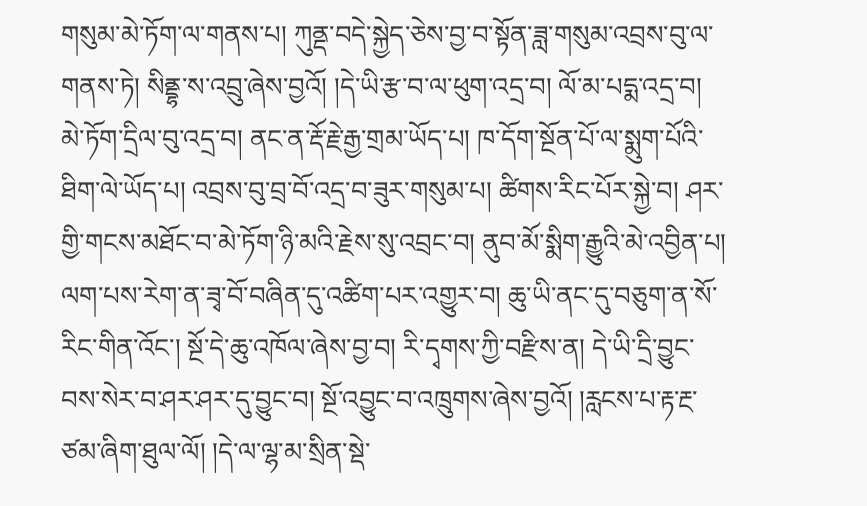གསུམ་མེ་ཏོག་ལ་གནས་པ། ཀུནྡ་བདེ་སྐྱེད་ཅེས་བྱ་བ་སྟོན་ཟླ་གསུམ་འབྲས་བུ་ལ་གནས་ཏེ། སིནྡྷ་ས་འབྲུ་ཞེས་བྱའོ། །དེ་ཡི་རྩ་བ་ལ་ཕུག་འདྲ་བ། ལོ་མ་པདྨ་འདྲ་བ། མེ་ཏོག་དྲིལ་བུ་འདྲ་བ། ནང་ན་རྡོ་རྗེ་རྒྱ་གྲམ་ཡོད་པ། ཁ་དོག་སྔོན་པོ་ལ་སྨུག་པོའི་ཐིག་ལེ་ཡོད་པ། འབྲས་བུ་བྲ་བོ་འདྲ་བ་ཟུར་གསུམ་པ། ཚིགས་རིང་པོར་སྐྱེ་བ། ཤར་གྱི་གངས་མཐོང་བ་མེ་ཏོག་ཉི་མའི་རྗེས་སུ་འབྲང་བ། ནུབ་མོ་སྨིག་རྒྱུའི་མེ་འབྱིན་པ། ལག་པས་རེག་ན་ཟྭ་བོ་བཞིན་དུ་འཚིག་པར་འགྱུར་བ། ཆུ་ཡི་ནང་དུ་བཅུག་ན་སོ་རིང་གིན་འོང་། སྔོ་དེ་ཆུ་འཁོལ་ཞེས་བྱ་བ། རི་དྭགས་ཀྱི་བརྫིས་ན། དེ་ཡི་དྲི་བྱུང་བས་སེར་བ་ཤར་ཤར་དུ་བྱུང་བ། སྔོ་འབྱུང་བ་འཁྲུགས་ཞེས་བྱའོ། །རླངས་པ་རྟ་རྔ་ཙམ་ཞིག་ཐུལ་ལོ། །དེ་ལ་ལྷ་མ་སྲིན་སྡེ་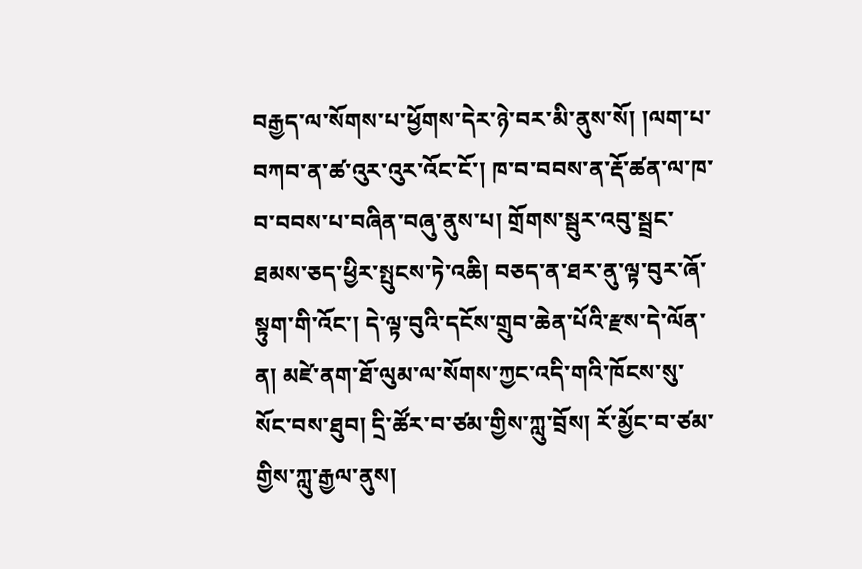བརྒྱད་ལ་སོགས་པ་ཕྱོགས་དེར་ཉེ་བར་མི་ནུས་སོ། །ལག་པ་བཀབ་ན་ཚ་འུར་འུར་འོང་ངོ་། ཁ་བ་བབས་ན་རྡོ་ཚན་ལ་ཁ་བ་བབས་པ་བཞིན་བཞུ་ནུས་པ། གྲོགས་སྦུར་འབུ་སྦྲང་ཐམས་ཅད་ཕྱིར་སྤུངས་ཏེ་འཆི། བཅད་ན་ཐར་ནུ་ལྟ་བུར་ཞོ་སྟུག་གི་འོང་། དེ་ལྟ་བུའི་དངོས་གྲུབ་ཆེན་པོའི་རྫས་དེ་ལོན་ན། མཛེ་ནག་ཐོ་ལུམ་ལ་སོགས་ཀྱང་འདི་གའི་ཁོངས་སུ་སོང་བས་ཐུབ། དྲི་ཚོར་བ་ཙམ་གྱིས་ཀླུ་བྲོས། རོ་མྱོང་བ་ཙམ་གྱིས་ཀླུ་རྒྱལ་ནུས།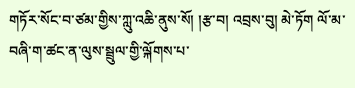གཏོར་སོང་བ་ཙམ་གྱིས་ཀླུ་འཆི་ནུས་སོ། །རྩ་བ། འབྲས་བུ། མེ་ཏོག ལོ་མ་བཞི་ག་ཚང་ན་ལུས་སྦྲུལ་གྱི་ལྐོགས་པ་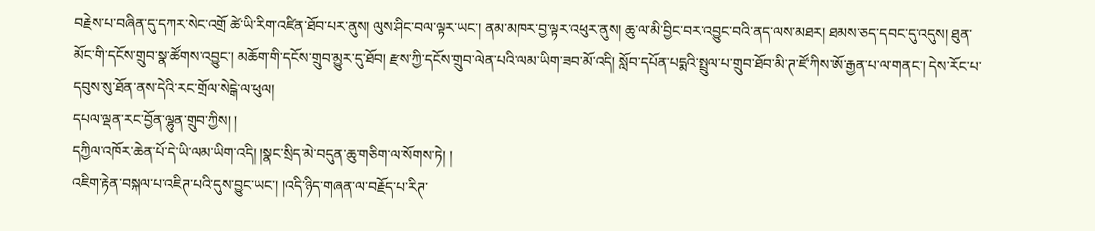བརྗེས་པ་བཞིན་དུ་དཀར་སེང་འགྲོ ཚེ་ཡི་རིག་འཛིན་ཐོབ་པར་ནུས། ལུས་ཤིང་བལ་ལྟར་ཡང་། ནམ་མཁར་བྱ་ལྟར་འཕུར་ནུས། ཆུ་ལ་མི་བྱིང་བར་འབྱུང་བའི་ནད་ལས་མཐར། ཐམས་ཅད་དབང་དུ་འདུས། ཐུན་མོང་གི་དངོས་གྲུབ་སྣ་ཚོགས་འབྱུང་། མཆོག་གི་དངོས་གྲུབ་མྱུར་དུ་ཐོབ། རྫས་ཀྱི་དངོས་གྲུབ་ལེན་པའི་ལམ་ཡིག་ཟབ་མོ་འདི། སློབ་དཔོན་པདྨའི་སྤྲུལ་པ་གྲུབ་ཐོབ་མི་ཊ་ཛོ་ཀིས་ཨོ་རྒྱན་པ་ལ་གནང་། དེས་རོང་པ་དབུས་སུ་ཐོན་ནས་དེའི་རང་གྲོལ་སེངྒེ་ལ་ཕུལ།
དཔལ་ལྡན་རང་བྱོན་ལྷུན་གྲུབ་ཀྱིས། །
དཀྱིལ་འཁོར་ཆེན་པོ་དེ་ཡི་ལམ་ཡིག་འདི། །སྣང་སྲིད་མེ་བདུན་ཆུ་གཅིག་ལ་སོགས་ཏེ། །
འཇིག་རྟེན་བསྐལ་པ་འཇིཊ་པའི་དུས་བྱུང་ཡང་། །འདི་ཉིད་གཞན་ལ་བརྗོད་པ་རིཊ་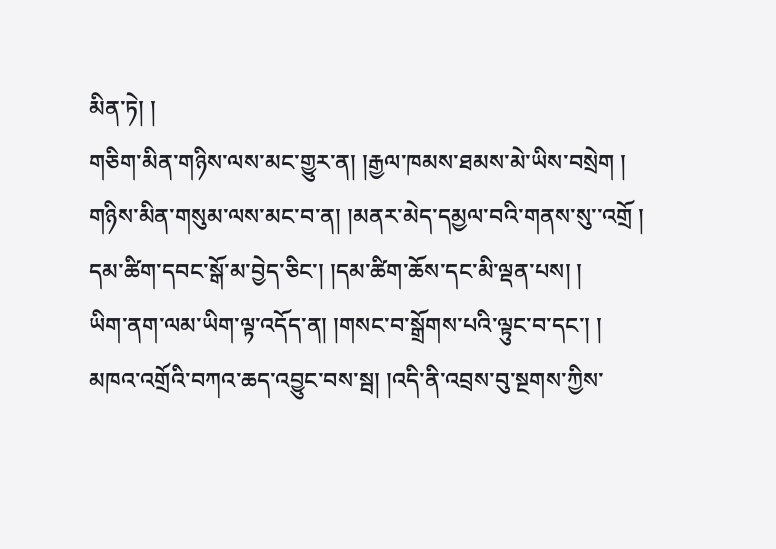མིན་ཏེ། །
གཅིག་མིན་གཉིས་ལས་མང་གྱུར་ན། །རྒྱལ་ཁམས་ཐམས་མེ་ཡིས་བསྲེག །
གཉིས་མིན་གསུམ་ལས་མང་བ་ན། །མནར་མེད་དམྱལ་བའི་གནས་སུ་་འགྲོ །
དམ་ཚིག་དབང་སྒོ་མ་བྱེད་ཅིང་། །དམ་ཚིག་ཆོས་དང་མི་ལྡན་པས། །
ཡིག་ནག་ལམ་ཡིག་ལྟ་འདོད་ན། །གསང་བ་སྒྲོགས་པའི་ལྟུང་བ་དང་། །
མཁའ་འགྲོའི་བཀའ་ཆད་འབྱུང་བས་སྦ། །འདི་ནི་འབྲས་བུ་སྔགས་ཀྱིས་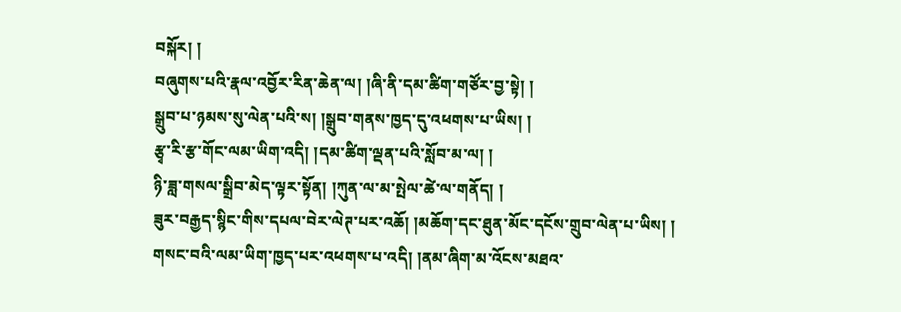བསྐོར། །
བཞུགས་པའི་རྣལ་འབྱོར་རིན་ཆེན་ལ། །ཞི་ནི་དམ་ཚིག་གཙོར་བྱ་སྟེ། །
སྒྲུབ་པ་ཉམས་སུ་ལེན་པའི་ས། །སྒྲུབ་གནས་ཁྱད་དུ་འཕགས་པ་ཡིས། །
རྩྭ་རི་རྩ་གོང་ལམ་ཡིག་འདི། །དམ་ཚིག་ལྡན་པའི་སློབ་མ་ལ། །
ཉི་ཟླ་གསལ་སྒྲིབ་མེད་ལྟར་སྟོན། །ཀུན་ལ་མ་སྤེལ་ཚེ་ལ་གནོད། །
ཟུར་བརྒྱད་སྙིང་གིས་དཔལ་བེར་ལེཊ་པར་འཆོ། །མཆོག་དང་ཐུན་མོང་དངོས་གྲུབ་ལེན་པ་ཡིས། །
གསང་བའི་ལམ་ཡིག་ཁྱད་པར་འཕགས་པ་འདི། །ནམ་ཞིག་མ་འོངས་མཐའ་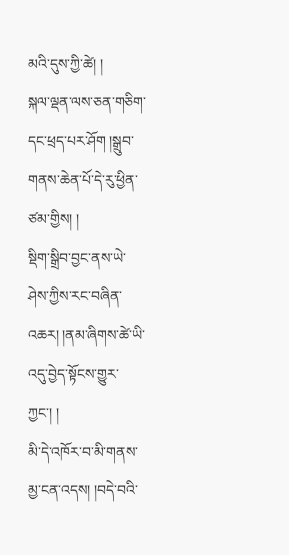མའི་དུས་ཀྱི་ཚེ། །
སྐལ་ལྡན་ལས་ཅན་གཅིག་དང་ཕྲད་པར་ཤོག །སྒྲུབ་གནས་ཆེན་པོ་དེ་རུ་ཕྱིན་ཙམ་གྱིས། །
སྡིག་སྒྲིབ་བྱང་ནས་ཡེ་ཤེས་ཀྱིས་རང་བཞིན་འཆར། །ནམ་ཞིགས་ཚེ་ཡི་འདུ་བྱེད་སྟོངས་གྱུར་ཀྱང་། །
མི་དེ་འཁོར་བ་མི་གནས་མྱ་ངན་འདས། །བདེ་བའི་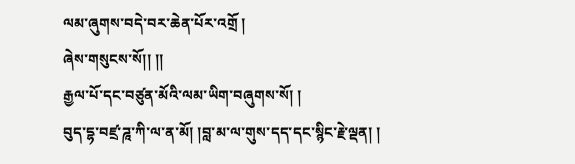ལམ་ཞུགས་བདེ་བར་ཆེན་པོར་འགྲོ །
ཞེས་གསུངས་སོ།། །།
རྒྱལ་པོ་དང་བཙུན་མོའི་ལམ་ཡིག་བཞུགས་སོ། །
བུད་དྷ་བཛྲ་ཌཱ་ཀི་ལ་ན་མོ། །བླ་མ་ལ་གུས་དད་དང་སྙིང་རྗེ་ལྡན། །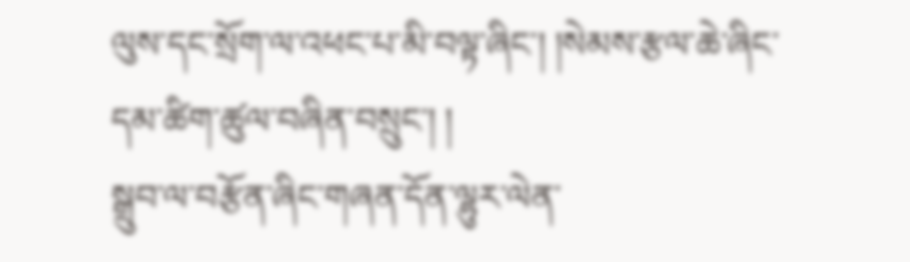ལུས་དང་སྲོག་ལ་འཕང་པ་མི་བལྟ་ཞིང་། །སེམས་རྩལ་ཆེ་ཞིང་དམ་ཚིག་ཚུལ་བཞིན་བསྲུང་། །
སྒྲུབ་ལ་བརྩོན་ཞིང་གཞན་དོན་ལྷུར་ལེན་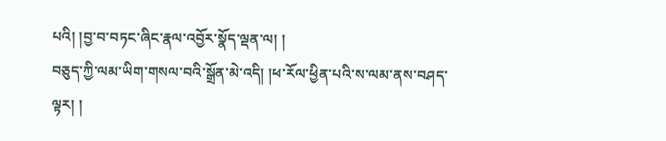པའི། །བྱ་བ་བཏང་ཞིང་རྣལ་འབྱོར་སྣོད་ལྡན་ལ། །
བཅུད་ཀྱི་ལམ་ཡིག་གསལ་བའི་སྒྲོན་མེ་འདི། །ཕ་རོལ་ཕྱིན་པའི་ས་ལམ་ནས་བཤད་ལྟར། །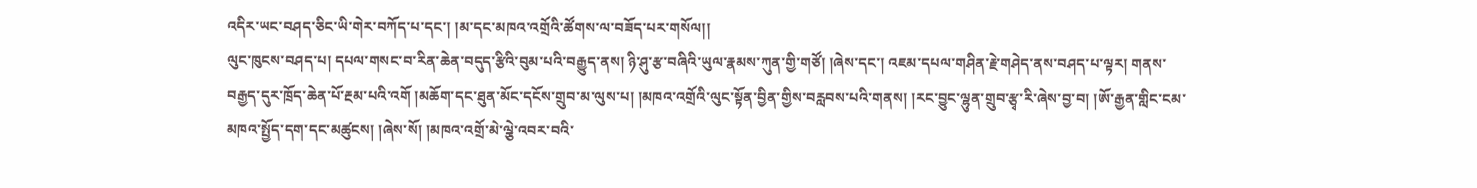འདིར་ཡང་བཤད་ཅིང་ཡི་གེར་བཀོད་པ་དང་། །མ་དང་མཁའ་འགྲོའི་ཚོགས་ལ་བཟོད་པར་གསོལ།།
ལུང་ཁུངས་བཤད་པ། དཔལ་གསང་བ་རིན་ཆེན་བདུད་རྩིའི་བུམ་པའི་བརྒྱུད་ནས། ཉི་ཤུ་རྩ་བཞིའི་ཡུལ་རྣམས་ཀུན་གྱི་གཙོ། །ཞེས་དང་། འཇམ་དཔལ་གཤིན་རྗེ་གཤེད་ནས་བཤད་པ་ལྟར། གནས་བརྒྱད་དུར་ཁྲོད་ཆེན་པོ་རྔམ་པའི་འགོ །མཆོག་དང་ཐུན་མོང་དངོས་གྲུབ་མ་ལུས་པ། །མཁའ་འགྲོའི་ལུང་སྟོན་བྱིན་གྱིས་བརླབས་པའི་གནས། །རང་བྱུང་ལྷུན་གྲུབ་རྩྭ་རི་ཞེས་བྱ་བ། །ཨོ་རྒྱན་གླིང་ངམ་མཁའ་སྤྱོད་དག་དང་མཚུངས། །ཞེས་སོ། །མཁའ་འགྲོ་མེ་ལྕེ་འབར་བའི་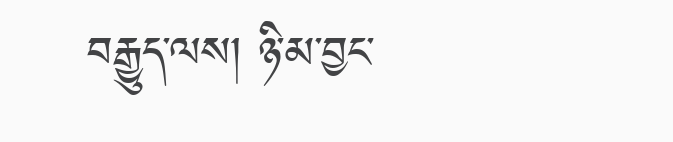བརྒྱུད་ལས། ཉི་མ་བྱང་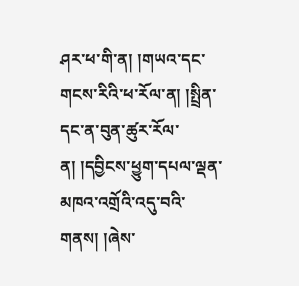ཤར་ཕ་གི་ན། །གཡའ་དང་གངས་རིའི་ཕ་རོལ་ན། །སྤྲིན་དང་ན་བུན་ཚུར་རོལ་ན། །དབྱིངས་ཕྱུག་དཔལ་ལྡན་མཁའ་འགྲོའི་འདུ་བའི་གནས། །ཞེས་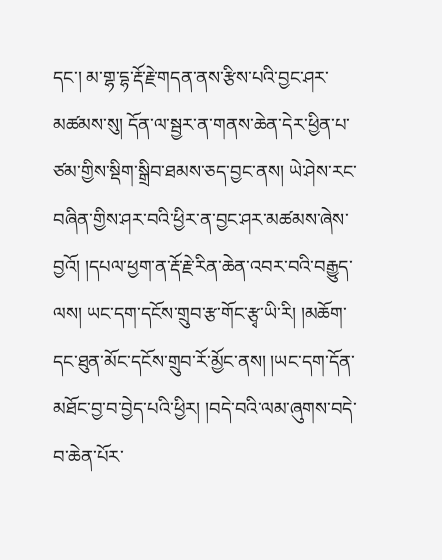དང་། མ་གྷ་དྷ་རྡོ་རྗེ་གདན་ནས་རྩིས་པའི་བྱང་ཤར་མཚམས་སུ། དོན་ལ་སྦྱར་ན་གནས་ཆེན་དེར་ཕྱིན་པ་ཙམ་གྱིས་སྡིག་སྒྲིབ་ཐམས་ཅད་བྱང་ནས། ཡེ་ཤེས་རང་བཞིན་གྱིས་ཤར་བའི་ཕྱིར་ན་བྱང་ཤར་མཚམས་ཞེས་བྱའོ། །དཔལ་ཕྱག་ན་རྡོ་རྗེ་རིན་ཆེན་འབར་བའི་བརྒྱུད་ལས། ཡང་དག་དངོས་གྲུབ་རྩ་གོང་རྩྭ་ཡི་རི། །མཆོག་དང་ཐུན་མོང་དངོས་གྲུབ་རོ་མྱོང་ནས། །ཡང་དག་དོན་མཐོང་བྱ་བ་བྱེད་པའི་ཕྱིར། །བདེ་བའི་ལམ་ཞུགས་བདེ་བ་ཆེན་པོར་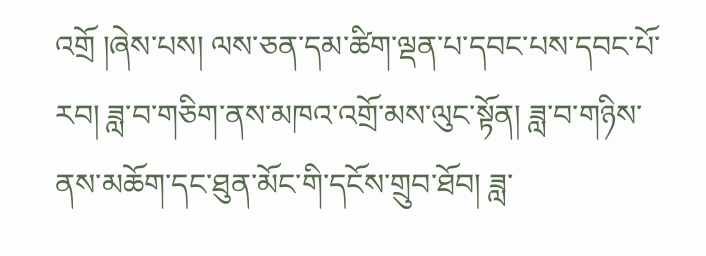འགྲོ །ཞེས་པས། ལས་ཅན་དམ་ཚིག་ལྡན་པ་དབང་པས་དབང་པོ་རབ། ཟླ་བ་གཅིག་ནས་མཁའ་འགྲོ་མས་ལུང་སྟོན། ཟླ་བ་གཉིས་ནས་མཆོག་དང་ཐུན་མོང་གི་དངོས་གྲུབ་ཐོབ། ཟླ་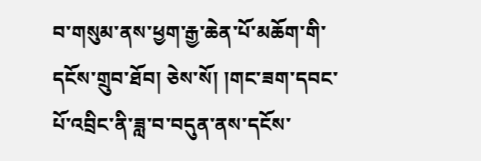བ་གསུམ་ནས་ཕྱག་རྒྱ་ཆེན་པོ་མཆོག་གི་དངོས་གྲུབ་ཐོབ། ཅེས་སོ། །གང་ཟག་དབང་པོ་འབྲིང་ནི་ཟླ་བ་བདུན་ནས་དངོས་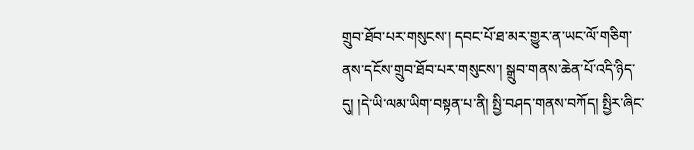གྲུབ་ཐོབ་པར་གསུངས་། དབང་པོ་ཐ་མར་གྱུར་ན་ཡང་ལོ་གཅིག་ནས་དངོས་གྲུབ་ཐོབ་པར་གསུངས་། སྒྲུབ་གནས་ཆེན་པོ་འདི་ཉིད་དུ། །དེ་ཡི་ལམ་ཡིག་བསྟན་པ་ནི། སྤྱི་བཤད་གནས་བཀོད། སྤྱིར་ཞིང་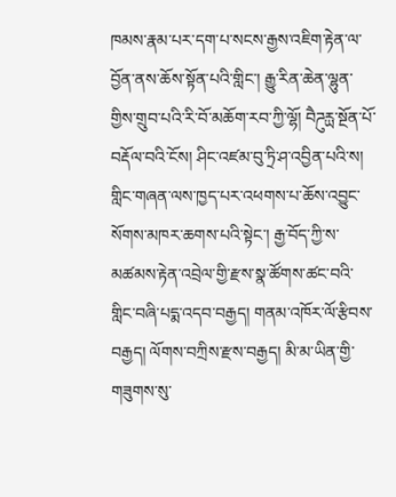ཁམས་རྣམ་པར་དག་པ་སངས་རྒྱས་འཇིག་རྟེན་ལ་བྱོན་ནས་ཆོས་སྟོན་པའི་གླིང་། རྒྱུ་རིན་ཆེན་ལྷུན་གྱིས་གྲུབ་པའི་རི་བོ་མཆོག་རབ་ཀྱི་ལྷོ། བཻཌུརྻ་སྔོན་པོ་བརྡོལ་བའི་ངོས། ཤིང་འཛམ་བུ་ཏྲི་ཤ་འབྱིན་པའི་ས། གླིང་གཞན་ལས་ཁྱད་པར་འཕགས་པ་ཆོས་འབྱུང་སོགས་མཁར་ཆགས་པའི་སྟེང་། རྒྱ་བོད་ཀྱི་ས་མཚམས་རྟེན་འབྲེལ་གྱི་རྫས་སྣ་ཚོགས་ཚང་བའི་གླིང་བཞི་པདྨ་འདབ་བརྒྱད། གནམ་འཁོར་ལོ་རྩིབས་བརྒྱད། ལོགས་བཀྲིས་རྫས་བརྒྱད། མི་མ་ཡིན་གྱི་གཟུགས་སུ་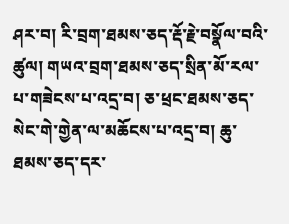ཤར་བ། རི་བྲག་ཐམས་ཅད་རྡོ་རྗེ་བསྣོལ་བའི་ཚུལ། གཡའ་བྲག་ཐམས་ཅད་སྲིན་མོ་རལ་པ་གཟེངས་པ་འདྲ་བ། ཅ་ཕྲང་ཐམས་ཅད་སེང་གེ་གྱེན་ལ་མཆོངས་པ་འདྲ་བ། ཆུ་ཐམས་ཅད་དར་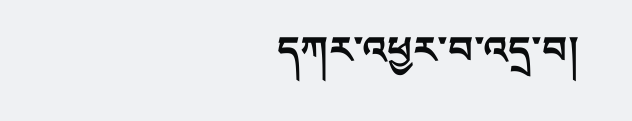དཀར་འཕྱར་བ་འདྲ་བ།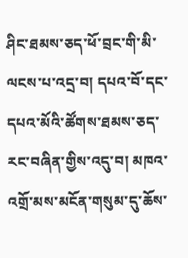ཤིང་ཐམས་ཅད་ཕོ་བྲང་གི་མི་ལངས་པ་འདྲ་བ། དཔའ་བོ་དང་དཔའ་མོའི་ཚོགས་ཐམས་ཅད་རང་བཞིན་གྱིས་འདུ་བ། མཁའ་འགྲོ་མས་མངོན་གསུམ་དུ་ཆོས་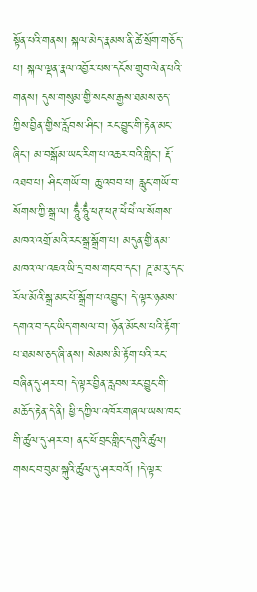སྟོན་པའི་གནས། སྐལ་མེད་རྣམས་ནི་ཚེ་སྲོག་གཅོད་པ། སྐལ་ལྡན་རྣལ་འབྱོར་པས་དངོས་གྲུབ་ལེན་པའི་གནས། དུས་གསུམ་གྱི་སངས་རྒྱས་ཐམས་ཅད་ཀྱིས་བྱིན་གྱིས་རློབས་ཤིང་། རང་བྱུང་གི་རྟེན་མང་ཞིང་། མ་བསྒོམ་ཡང་རིག་པ་འཆར་བའི་གླིང་། རྡོ་འཐབ་པ། ཤིང་གཡོ་བ། ཆུ་འབབ་པ། རླུང་གཡོ་བ་སོགས་ཀྱི་སྒྲ་ལ། ཧཱུྂ་ཧཱུྂ་ཕཊ་ཕཊ་ཕེཾ་ཕེཾ་ལ་སོགས་མཁའ་འགྲོ་མའི་རང་སྒྲ་སྒྲོག་པ། མདུན་གྱི་ནམ་མཁའ་ལ་འཇའ་ཡི་དྲ་བས་གང་བ་དང་། ཌཱ་མ་རུ་དང་རོལ་མོའི་སྒྲ་མང་པོ་སྒྲོག་པ་འབྱུང་། དེ་ལྟར་ཉམས་དགའ་བ་དང་ཡིད་གསལ་བ། ཉོན་མོངས་པའི་རྟོག་པ་ཐམས་ཅད་ཞི་ནས། སེམས་མི་རྟོག་པའི་རང་བཞིན་དུ་ཤར་བ། དེ་ལྟར་བྱིན་རླབས་རང་བྱུང་གི་མཆོད་རྟེན་དེ་ནི། ཕྱི་དཀྱིལ་འཁོར་གཞལ་ཡས་ཁང་གི་ཚུལ་དུ་ཤར་བ། ནང་ཕོ་བྲང་གླིང་དགུའི་ཚུལ། གསང་བ་བུམ་སྐུའི་ཚུལ་དུ་ཤར་བའོ། །དེ་ལྟར་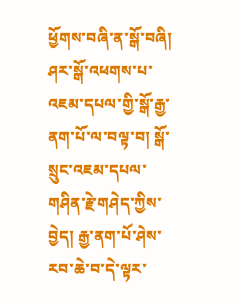ཕྱོགས་བཞི་ན་སྒོ་བཞི། ཤར་སྒོ་འཕགས་པ་འཇམ་དཔལ་གྱི་སྒོ་རྒྱ་ནག་པོ་ལ་བལྟ་བ། སྒོ་སྲུང་འཇམ་དཔལ་གཤིན་རྗེ་གཤེད་ཀྱིས་བྱེད། རྒྱ་ནག་པོ་ཤེས་རབ་ཆེ་བ་དེ་ལྟར་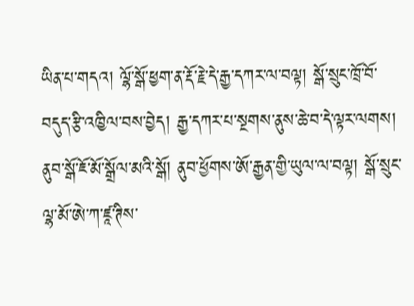ཡིན་པ་གདའ། ལྷོ་སྒོ་ཕྱག་ན་རྡོ་རྗེ་དེ་རྒྱ་དཀར་ལ་བལྟ། སྒོ་སྲུང་ཁྲོ་བོ་བདུད་རྩི་འཁྱིལ་བས་བྱེད། རྒྱ་དཀར་པ་སྔགས་ནུས་ཆེ་བ་དེ་ལྟར་ལགས། ནུབ་སྒོ་ཇོ་མོ་སྒྲོལ་མའི་སྒོ། ནུབ་ཕྱོགས་ཨོ་རྒྱན་གྱི་ཡུལ་ལ་བལྟ། སྒོ་སྲུང་ལྷ་མོ་ཨེ་ཀ་ཛཱ་ཊིས་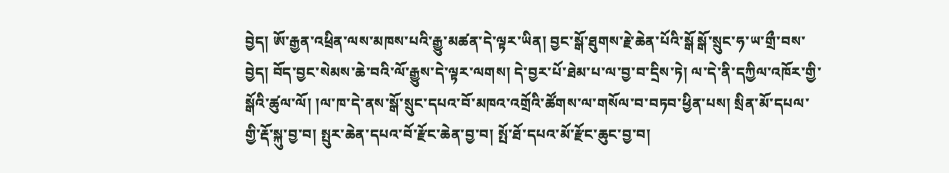བྱེད། ཨོ་རྒྱན་འཕྲིན་ལས་མཁས་པའི་རྒྱུ་མཚན་དེ་ལྟར་ཡིན། བྱང་སྒོ་ཐུགས་རྗེ་ཆེན་པོའི་སྒོ སྒོ་སྲུང་ཧ་ཡ་གྲྀ་བས་བྱེད། བོད་བྱང་སེམས་ཆེ་བའི་ལོ་རྒྱུས་དེ་ལྟར་ལགས། དེ་བྱར་པོ་ཐེམ་པ་ལ་བྱ་བ་དྲིས་ཏེ། ལ་དེ་ནི་དཀྱིལ་འཁོར་གྱི་སྒོའི་ཚུལ་ལོ། །ལ་ཁ་དེ་ནས་སྒོ་སྲུང་དཔའ་བོ་མཁའ་འགྲོའི་ཚོགས་ལ་གསོལ་བ་བཏབ་ཕྱིན་པས། སྲིན་མོ་དཔལ་གྱི་རྡོ་སྐུ་བྱ་བ། སྤུར་ཆེན་དཔའ་བོ་རྫོང་ཆེན་བྱ་བ། སྤོ་ཐོ་དཔའ་མོ་རྫོང་ཆུང་བྱ་བ།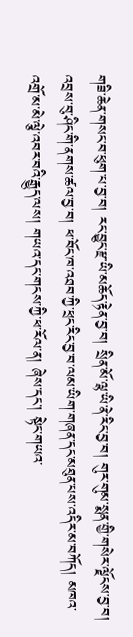གཟི་ཆེན་གསང་བ་ཕུག་པ་བྱ་བ། རང་བྱུང་རྫ་ཡི་མཆོད་རྟེན་བྱ་བ། སྲིན་མོ་ལྷ་ཡི་ནེ་རིང་བྱ་བ། གུར་གུམ་སྨན་གྱི་གསེར་ལྗོངས་བྱ་བ། འབྲས་བུ་ཤིང་གི་ནགས་ཚལ་བྱ་བ། ཕ་བོང་ཁ་འཐབ་ཀྱི་ཕྲང་རིང་བྱ་བ་ལམ་ཡིག་གཞན་དང་མཐུན་པས་འདིར་མ་བཀོད། མཁའ་འགྲོ་མ་མེ་ལྕེ་འབར་བའི་རྒྱུད་ལས། གཡའ་དང་གངས་ཀྱི་ཕ་རོལ་ན། ཞེས་དང་། སྟེང་གཡའ་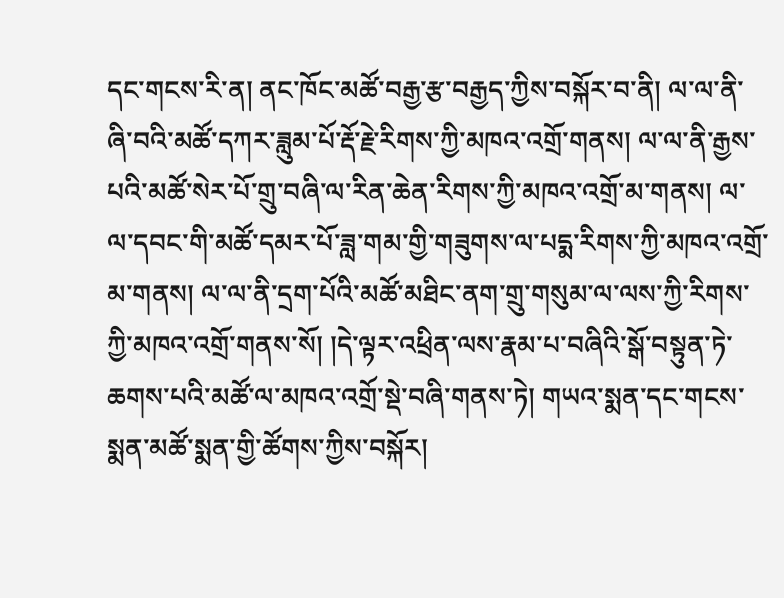དང་གངས་རི་ན། ནང་ཁོང་མཚོ་བརྒྱ་རྩ་བརྒྱད་ཀྱིས་བསྐོར་བ་ནི། ལ་ལ་ནི་ཞི་བའི་མཚོ་དཀར་ཟླུམ་པོ་རྡོ་རྗེ་རིགས་ཀྱི་མཁའ་འགྲོ་གནས། ལ་ལ་ནི་རྒྱས་པའི་མཚོ་སེར་པོ་གྲུ་བཞི་ལ་རིན་ཆེན་རིགས་ཀྱི་མཁའ་འགྲོ་མ་གནས། ལ་ལ་དབང་གི་མཚོ་དམར་པོ་ཟླ་གམ་གྱི་གཟུགས་ལ་པདྨ་རིགས་ཀྱི་མཁའ་འགྲོ་མ་གནས། ལ་ལ་ནི་དྲག་པོའི་མཚོ་མཐིང་ནག་གྲུ་གསུམ་ལ་ལས་ཀྱི་རིགས་ཀྱི་མཁའ་འགྲོ་གནས་སོ། །དེ་ལྟར་འཕྲིན་ལས་རྣམ་པ་བཞིའི་སྒོ་བསྟུན་ཏེ་ཆགས་པའི་མཚོ་ལ་མཁའ་འགྲོ་སྡེ་བཞི་གནས་ཏེ། གཡའ་སྨན་དང་གངས་སྨན་མཚོ་སྨན་གྱི་ཚོགས་ཀྱིས་བསྐོར།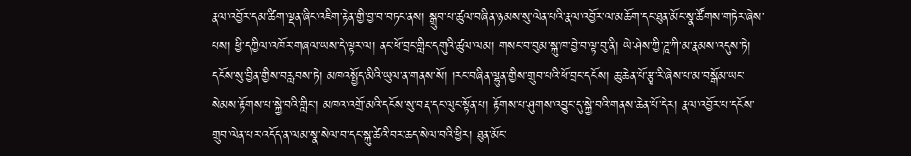རྣལ་འབྱོར་དམ་ཚིག་ལྡན་ཞིང་འཇིག་རྟེན་གྱི་བྱ་བ་བཏང་ནས། སྒྲུབ་པ་ཚུལ་བཞིན་ཉམས་སུ་ལེན་པའི་རྣལ་འབྱོར་ལ་མཆོག་དང་ཐུན་མོང་སྣ་ཚོགས་གཏེར་ཞེས་པས། ཕྱི་དཀྱིལ་འཁོར་གཞལ་ཡས་དེ་ལྟར་ལ། ནང་ཕོ་བྲང་གླིང་དགུའི་ཚུལ་ལམ། གསང་བ་བུམ་སྐུ་ཁ་བྱེ་བ་ལྟ་བུ་ནི། ཡེ་ཤེས་ཀྱི་ཌཱ་ཀི་མ་རྣམས་འདུས་ཏེ། དངོས་སུ་བྱིན་གྱིས་བརླབས་ཏེ། མཁའསྤྱོད་མིའི་ཡུལ་ན་གནས་སོ། །རང་བཞིན་ལྷུན་གྱིས་གྲུབ་པའི་ཕོ་བྲང་དངོས། ཆུ་ཆེན་པོ་རྩྭ་རི་ཞེས་པ་མ་བསྒོམ་ཡང་སེམས་རྟོགས་པ་སྐྱེ་བའི་གླིང་། མཁའ་འགྲོ་མའི་དངོས་སུ་བརྡ་དང་ལུང་སྟོན་པ། རྟོགས་པ་ཤུགས་འབྱུང་དུ་སྐྱེ་བའི་གནས་ཆེན་པོ་དེར། རྣལ་འབྱོར་པ་དངོས་གྲུབ་ལེན་པར་འདོད་ན་ལམ་སྣ་སེལ་བ་དང་སྐུ་ཚེའི་བར་ཆད་སེལ་བའི་ཕྱིར། ཐུན་མོང་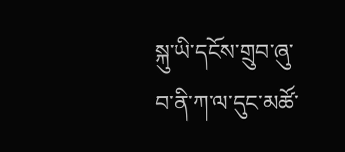སྐུ་ཡི་དངོས་གྲུབ་ཞུ་བ་ནི་ཀ་ལ་དུང་མཚོ་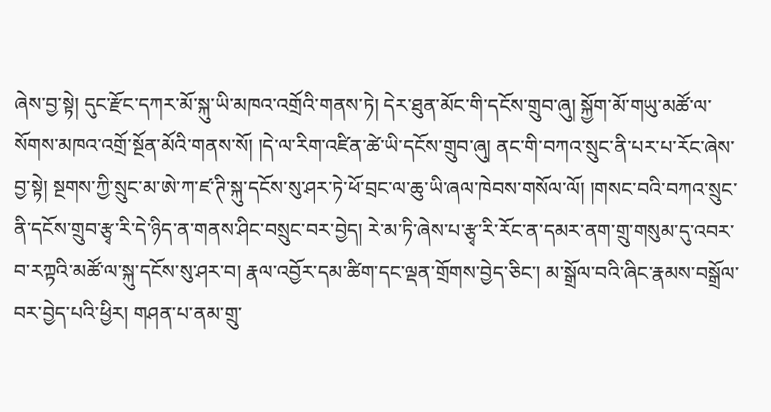ཞེས་བྱ་སྟེ། དུང་རྫོང་དཀར་མོ་སྐུ་ཡི་མཁའ་འགྲོའི་གནས་ཏེ། དེར་ཐུན་མོང་གི་དངོས་གྲུབ་ཞུ། སྐྱོག་མོ་གཡུ་མཚོ་ལ་སོགས་མཁའ་འགྲོ་སྔོན་མོའི་གནས་སོ། །དེ་ལ་རིག་འཛིན་ཚེ་ཡི་དངོས་གྲུབ་ཞུ། ནང་གི་བཀའ་སྲུང་ནི་པར་པ་རོང་ཞེས་བྱ་སྟེ། སྔགས་ཀྱི་སྲུང་མ་ཨེ་ཀ་ཛ་ཊི་སྐུ་དངོས་སུ་ཤར་ཏེ་ཕོ་བྲང་ལ་ཆུ་ཡི་ཞལ་ཁེབས་གསོལ་ལོ། །གསང་བའི་བཀའ་སྲུང་ནི་དངོས་གྲུབ་རྩྭ་རི་དེ་ཉིད་ན་གནས་ཤིང་བསྲུང་བར་བྱེད། རེ་མ་ཏི་ཞེས་པ་རྩྭ་རི་རོང་ན་དམར་ནག་གྲུ་གསུམ་དུ་འབར་བ་རཀྟའི་མཚོ་ལ་སྐུ་དངོས་སུ་ཤར་བ། རྣལ་འབྱོར་དམ་ཚིག་དང་ལྡན་གྲོགས་བྱེད་ཅིང་། མ་སྒྲོལ་བའི་ཞིང་རྣམས་བསྒྲོལ་བར་བྱེད་པའི་ཕྱིར། གཤན་པ་ནམ་གྲུ་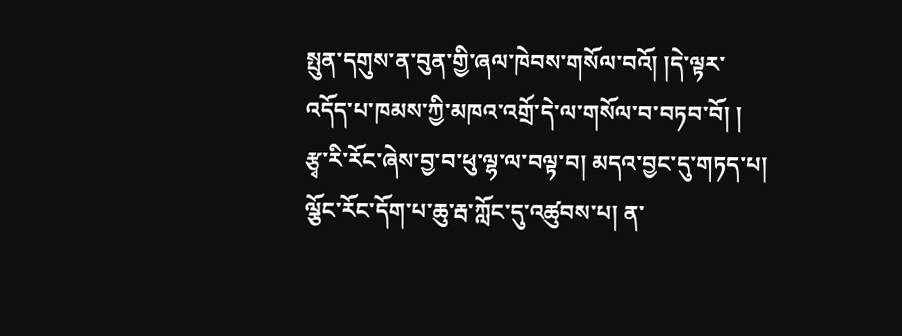སྤུན་དགུས་ན་བུན་གྱི་ཞལ་ཁེབས་གསོལ་བའོ། །དེ་ལྟར་འདོད་པ་ཁམས་ཀྱི་མཁའ་འགྲོ་དེ་ལ་གསོལ་བ་བཏབ་བོ། །
རྩྭ་རི་རོང་ཞེས་བྱ་བ་ཕུ་ལྷ་ལ་བལྟ་བ། མདའ་བྱང་དུ་གཏད་པ། ལྕོང་རོང་དོག་པ་ཆུ་རྦ་ཀློང་དུ་འཚུབས་པ། ན་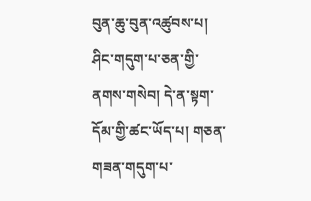བུན་ཆུ་བུན་འཚུབས་པ། ཤིང་གདུག་པ་ཅན་གྱི་ནགས་གསེབ། དེ་ན་སྟག་དོམ་གྱི་ཚང་ཡོད་པ། གཅན་གཟན་གདུག་པ་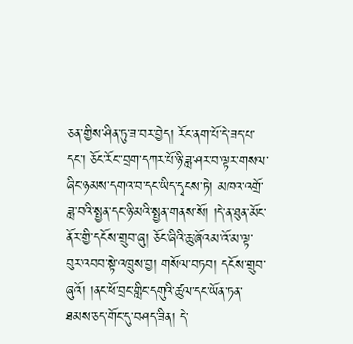ཅན་གྱིས་ཤིན་ཏུ་ཟ་བར་བྱེད། རོང་ནག་པོ་དེ་ཟད་པ་དང་། ཅོང་རོང་་བྲག་དཀར་པོ་ཉི་ཟླ་ཤར་བ་ལྟར་གསལ་ཞིང་ཉམས་དགའ་བ་དང་ཡིད་དྭངས་ཏེ། མཁའ་འགྲོ་ཟླ་བའི་སྤྱན་དང་ཉི་མའི་སྤྱན་གནས་སོ། །དེ་ན་ཐུན་མོང་ནོར་གྱི་དངོས་གྲུབ་ཞུ། ཅོང་ཞིའི་ཆུ་ཞོའམ་འོ་མ་ལྟ་བུར་འབབ་སྟེ་འཁྲུས་བྱ། གསོལ་བཏབ། དངོས་གྲུབ་ཞུའོ། །ནང་ཕོ་བྲང་གླིང་དགུའི་ཚུལ་དང་ཡོན་ཏན་ཐམས་ཅད་གོང་དུ་བཤད་ཟིན། དེ་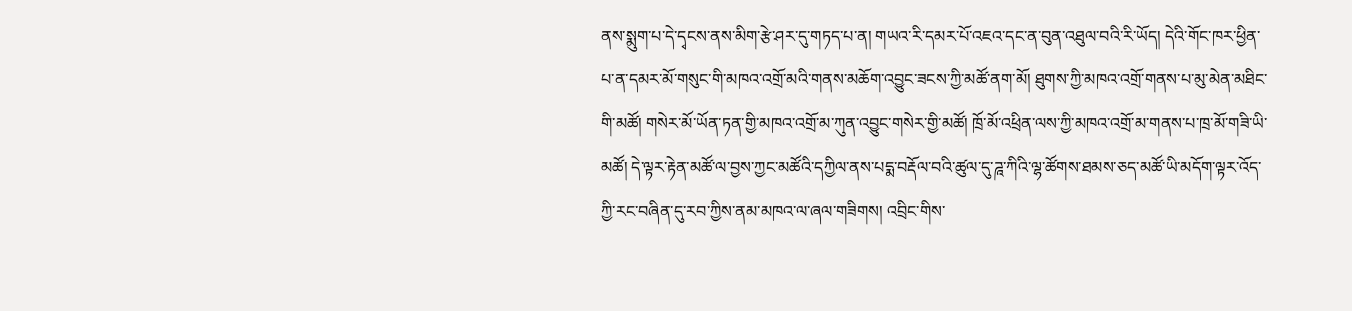ནས་སྨུག་པ་དེ་དྭངས་ནས་མིག་རྩེ་ཤར་དུ་གཏད་པ་ན། གཡའ་རི་དམར་པོ་འཇའ་དང་ན་བུན་འཐུལ་བའི་རི་ཡོད། དེའི་གོང་ཁར་ཕྱིན་པ་ན་དམར་མོ་གསུང་གི་མཁའ་འགྲོ་མའི་གནས་མཆོག་འབྱུང་ཟངས་ཀྱི་མཚོ་ནག་མོ། ཐུགས་ཀྱི་མཁའ་འགྲོ་གནས་པ་མུ་མེན་མཐིང་གི་མཚོ། གསེར་མོ་ཡོན་ཏན་གྱི་མཁའ་འགྲོ་མ་ཀུན་འབྱུང་གསེར་གྱི་མཚོ། ཁྲོ་མོ་འཕྲིན་ལས་ཀྱི་མཁའ་འགྲོ་མ་གནས་པ་ཁྲ་མོ་གཟི་ཡི་མཚོ། དེ་ལྟར་རྟེན་མཚོ་ལ་བྱས་ཀྱང་མཚོའི་དཀྱིལ་ནས་པདྨ་བརྡོལ་བའི་ཚུལ་དུ་ཌཱ་ཀིའི་ལྷ་ཚོགས་ཐམས་ཅད་མཚོ་ཡི་མདོག་ལྟར་འོད་ཀྱི་རང་བཞིན་དུ་རབ་ཀྱིས་ནམ་མཁའ་ལ་ཞལ་གཟིགས། འབྲིང་གིས་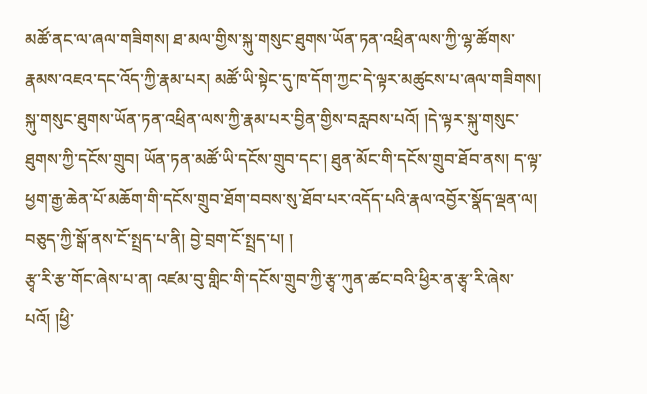མཚོ་ནང་ལ་ཞལ་གཟིགས། ཐ་མལ་གྱིས་སྐུ་གསུང་ཐུགས་ཡོན་ཏན་འཕྲིན་ལས་ཀྱི་ལྷ་ཚོགས་རྣམས་འཇའ་དང་འོད་ཀྱི་རྣམ་པར། མཚོ་ཡི་སྟེང་དུ་ཁ་དོག་ཀྱང་དེ་ལྟར་མཚུངས་པ་ཞལ་གཟིགས། སྐུ་གསུང་ཐུགས་ཡོན་ཏན་འཕྲིན་ལས་ཀྱི་རྣམ་པར་བྱིན་གྱིས་བརླབས་པའོ། །དེ་ལྟར་སྐུ་གསུང་ཐུགས་ཀྱི་དངོས་གྲུབ། ཡོན་ཏན་མཚོ་ཡི་དངོས་གྲུབ་དང་། ཐུན་མོང་གི་དངོས་གྲུབ་ཐོབ་ནས། ད་ལྟ་ཕྱག་རྒྱ་ཆེན་པོ་མཆོག་གི་དངོས་གྲུབ་ཐོག་བབས་སུ་ཐོབ་པར་འདོད་པའི་རྣལ་འབྱོར་སྣོད་ལྡན་ལ། བཅུད་ཀྱི་སྒོ་ནས་ངོ་སྤྲད་པ་ནི། བྱེ་བྲག་ངོ་སྤྲད་པ། །
རྩྭ་རི་རྩ་གོང་ཞེས་པ་ན། འཛམ་བུ་གླིང་གི་དངོས་གྲུབ་ཀྱི་རྩྭ་ཀུན་ཚང་བའི་ཕྱིར་ན་རྩྭ་རི་ཞེས་པའོ། །ཕྱི་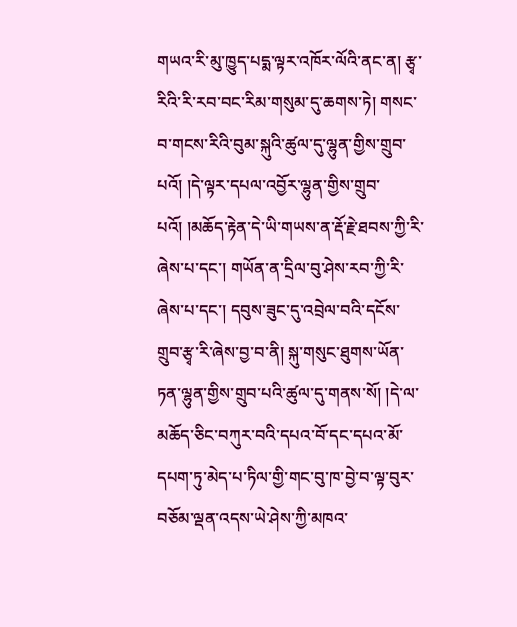གཡའ་རི་མུ་ཁྱུད་པདྨ་ལྟར་འཁོར་ལོའི་ནང་ན། རྩྭ་རིའི་རི་རབ་བང་རིམ་གསུམ་དུ་ཆགས་ཏེ། གསང་བ་གངས་རིའི་བུམ་སྐུའི་ཚུལ་དུ་ལྷུན་གྱིས་གྲུབ་པའོ། །དེ་ལྟར་དཔལ་འབྱོར་ལྷུན་གྱིས་གྲུབ་པའོ། །མཆོད་རྟེན་དེ་ཡི་གཡས་ན་རྡོ་རྗེ་ཐབས་ཀྱི་རི་ཞེས་པ་དང་། གཡོན་ན་དྲིལ་བུ་ཤེས་རབ་ཀྱི་རི་ཞེས་པ་དང་། དབུས་ཟུང་དུ་འབྲེལ་བའི་དངོས་གྲུབ་རྩྭ་རི་ཞེས་བྱ་བ་ནི། སྐུ་གསུང་ཐུགས་ཡོན་ཏན་ལྷུན་གྱིས་གྲུབ་པའི་ཚུལ་དུ་གནས་སོ། །དེ་ལ་མཆོད་ཅིང་བཀུར་བའི་དཔའ་བོ་དང་དཔའ་མོ་དཔག་ཏུ་མེད་པ་ཏིལ་གྱི་གང་བུ་ཁ་བྱེ་བ་ལྟ་བུར་བཅོམ་ལྡན་འདས་ཡེ་ཤེས་ཀྱི་མཁའ་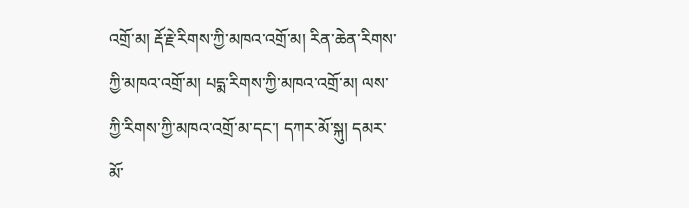འགྲོ་མ། རྡོ་རྗེ་རིགས་ཀྱི་མཁའ་འགྲོ་མ། རིན་ཆེན་རིགས་ཀྱི་མཁའ་འགྲོ་མ། པདྨ་རིགས་ཀྱི་མཁའ་འགྲོ་མ། ལས་ཀྱི་རིགས་ཀྱི་མཁའ་འགྲོ་མ་དང་། དཀར་མོ་སྐུ། དམར་མོ་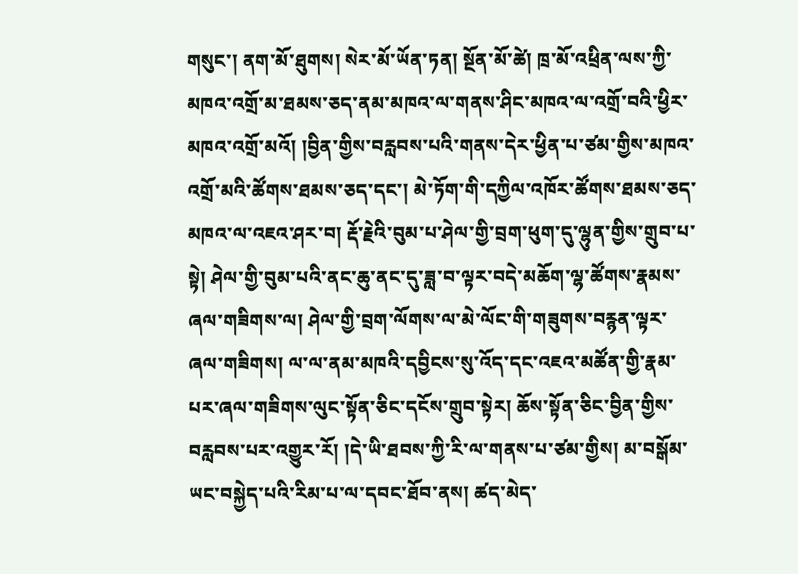གསུང་། ནག་མོ་ཐུགས། སེར་མོ་ཡོན་ཏན། སྔོན་མོ་ཚེ། ཁྲ་མོ་འཕྲིན་ལས་ཀྱི་མཁའ་འགྲོ་མ་ཐམས་ཅད་ནམ་མཁའ་ལ་གནས་ཤིང་མཁའ་ལ་འགྲོ་བའི་ཕྱིར་མཁའ་འགྲོ་མའོ། །བྱིན་གྱིས་བརླབས་པའི་གནས་དེར་ཕྱིན་པ་ཙམ་གྱིས་མཁའ་འགྲོ་མའི་ཚོགས་ཐམས་ཅད་དང་། མེ་ཏོག་གི་དཀྱིལ་འཁོར་ཚོགས་ཐམས་ཅད་མཁའ་ལ་འཇའ་ཤར་བ། རྡོ་རྗེའི་བུམ་པ་ཤེལ་གྱི་བྲག་ཕུག་དུ་ལྷུན་གྱིས་གྲུབ་པ་སྟེ། ཤེལ་གྱི་བུམ་པའི་ནང་ཆུ་ནང་དུ་ཟླ་བ་ལྟར་བདེ་མཆོག་ལྷ་ཚོགས་རྣམས་ཞལ་གཟིགས་ལ། ཤེལ་གྱི་བྲག་ལོགས་ལ་མེ་ལོང་གི་གཟུགས་བརྙན་ལྟར་ཞལ་གཟིགས། ལ་ལ་ནམ་མཁའི་དབྱིངས་སུ་འོད་དང་འཇའ་མཚོན་གྱི་རྣམ་པར་ཞལ་གཟིགས་ལུང་སྟོན་ཅིང་དངོས་གྲུབ་སྟེར། ཆོས་སྟོན་ཅིང་བྱིན་གྱིས་བརླབས་པར་འགྱུར་རོ། །དེ་ཡི་ཐབས་ཀྱི་རི་ལ་གནས་པ་ཙམ་གྱིས། མ་བསྒོམ་ཡང་བསྐྱེད་པའི་རིམ་པ་ལ་དབང་ཐོབ་ནས། ཚད་མེད་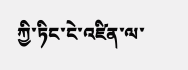ཀྱི་ཏིང་ངེ་འཛིན་ལ་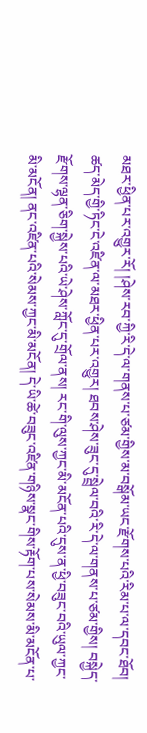མཐར་ཕྱིན་པར་འགྱུར་རོ། །ཤེས་རབ་ཀྱི་རི་དེ་ལ་གནས་པ་ཙམ་གྱིས་མ་བསྒོམ་ཡང་རྫོགས་པའི་རིམ་པ་ལ་དབང་ཐོབ། ཚད་མེད་གྱི་ཏིང་ངེ་འཛིན་ལ་མཐར་ཕྱིན་པར་འགྱུར། ཐབས་ཤེས་ཟུང་དུ་སྦྲེལ་བའི་རི་དེ་ལ་གནས་པ་ཙམ་གྱིས། བསྐྱེད་རྫོགས་ལྷན་ཅིག་སྐྱེས་པའི་ཡེ་ཤེས་ཀློང་དུ་གྲོལ་ནས། རང་གི་ལུས་ཀྱང་མི་མངོན་པའི་དུས་ན་ཕྱི་བཟུང་བའི་ཡུལ་ཀྱང་མི་མངོན། ནང་འཛིན་པའི་སེམས་ཀྱང་མི་མངོན། དེ་ཡི་ཚེ་བཟུང་འཛིན་གཉིས་སྣང་གིས་རྟོག་པས་སེམས་མི་མངོན་པ་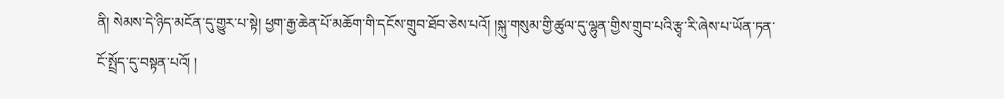ནི། སེམས་དེ་ཉིད་མངོན་དུ་གྱུར་པ་སྟེ། ཕྱག་རྒྱ་ཆེན་པོ་མཆོག་གི་དངོས་གྲུབ་ཐོབ་ཅེས་པའོ། །སྐུ་གསུམ་གྱི་ཚུལ་དུ་ལྷུན་གྱིས་གྲུབ་པའི་རྩྭ་རི་ཞེས་པ་ཡོན་ཏན་ངོ་སྤྲོད་དུ་བསྟན་པའོ། །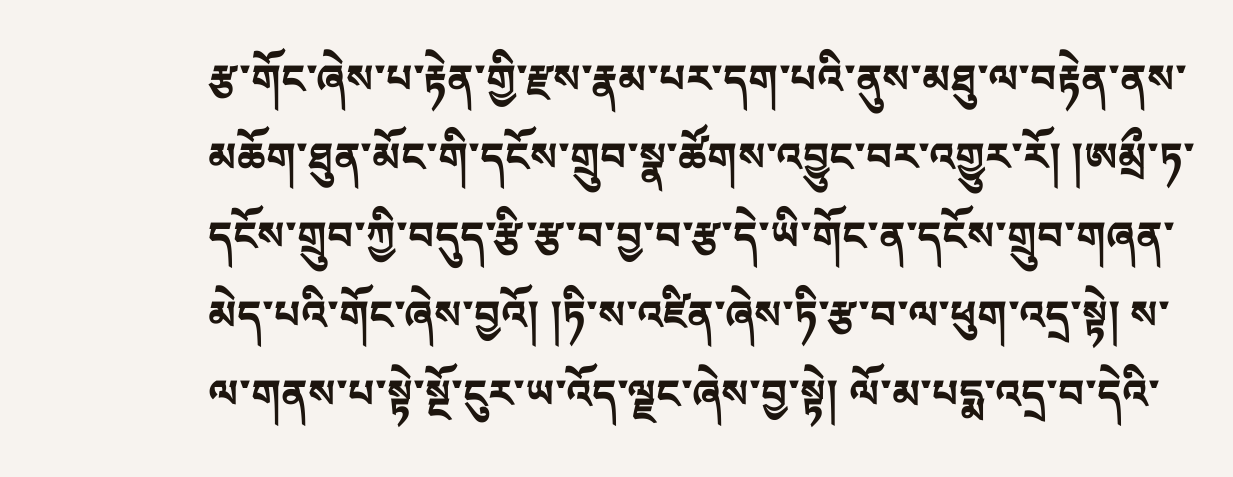རྩ་གོང་ཞེས་པ་རྟེན་གྱི་རྫས་རྣམ་པར་དག་པའི་ནུས་མཐུ་ལ་བརྟེན་ནས་མཆོག་ཐུན་མོང་གི་དངོས་གྲུབ་སྣ་ཚོགས་འབྱུང་བར་འགྱུར་རོ། །ཨམྲྀ་ཏ་དངོས་གྲུབ་ཀྱི་བདུད་རྩི་རྩ་བ་བྱ་བ་རྩ་དེ་ཡི་གོང་ན་དངོས་གྲུབ་གཞན་མེད་པའི་གོང་ཞེས་བྱའོ། །ཏི་ས་འཛིན་ཞེས་ཏི་རྩ་བ་ལ་ཕུག་འདྲ་སྟེ། ས་ལ་གནས་པ་སྟེ་སྔོ་ངུར་ཡ་འོད་ལྗང་ཞེས་བྱ་སྟེ། ལོ་མ་པདྨ་འདྲ་བ་དེའི་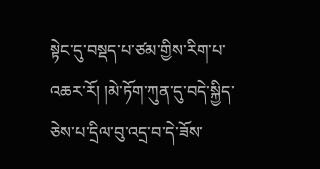སྟེང་དུ་བསྡད་པ་ཙམ་གྱིས་རིག་པ་འཆར་རོ། །མེ་ཏོག་ཀུན་དུ་བདེ་སྐྱིད་ཅེས་པ་དྲིལ་བུ་འདྲ་བ་དེ་ཟོས་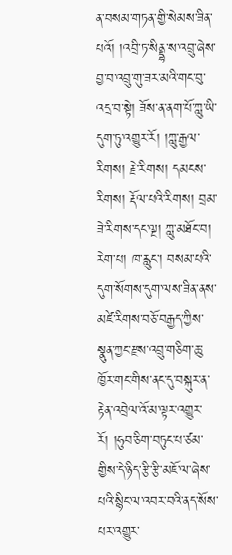ན་བསམ་གཏན་གྱི་སེམས་ཟིན་པའོ། །འབྲི་ཏ་སིནྡྷ་ས་འབྲུ་ཞེས་བྱ་བ་འབྲུ་གུ་ཟར་མའི་གང་བུ་འདྲ་བ་སྟེ། ཟོས་ན་ནག་པོ་ཀླུ་ཡི་དུག་ཏུ་འགྱུར་རོ། །ཀླུ་རྒྱལ་རིགས། རྗེ་རིགས། དམངས་རིགས། རྡོལ་པའི་རིགས། བྲམ་ཟེ་རིགས་དང་ལྔ། ཀླུ་མཐོང་བ། རེག་པ། ཁ་རླུང་། བསམ་པའི་དུག་སོགས་དུག་ལས་ཟིན་ནས་མཛེ་རིགས་བཅོ་བརྒྱད་ཀྱིས་སྣུན་ཀྱང་རྫས་འབྲུ་གཅིག་ཆུ་ཁྱོར་གང་གིས་ནང་དུ་བསྐུར་ན་རྟེན་འབྲེལ་འོ་མ་ལྟར་འགྱུར་རོ། །ཧུབ་ཅིག་བཏུང་པ་ཙམ་གྱིས་དེ་ཉིད་རྩི་རྩི་མཇོ་ལ་ཞེས་པའི་སྙིང་ལ་འབར་བའི་ནད་སོས་པར་འགྱུར་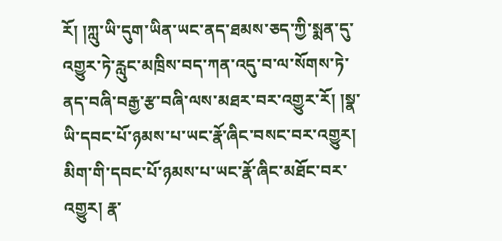རོ། །ཀླུ་ཡི་དུག་ཡིན་ཡང་ནད་ཐམས་ཅད་ཀྱི་སྨན་དུ་འགྱུར་ཏེ་རླུང་མཁྲིས་བད་ཀན་འདུ་བ་ལ་སོགས་ཏེ་ནད་བཞི་བརྒྱ་རྩ་བཞི་ལས་མཐར་བར་འགྱུར་རོ། །སྣ་ཡི་དབང་པོ་ཉམས་པ་ཡང་རྣོ་ཞིང་བསང་བར་འགྱུར། མིག་གི་དབང་པོ་ཉམས་པ་ཡང་རྣོ་ཞིང་མཐོང་བར་འགྱུར། རྣ་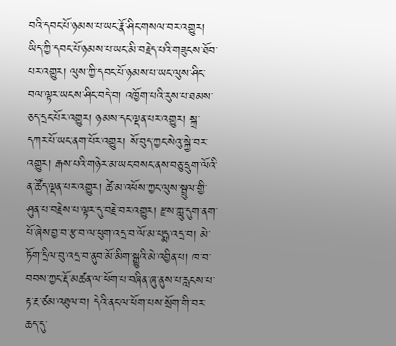བའི་དབང་པོ་ཉམས་པ་ཡང་རྣོ་ཤིང་གསལ་བར་འགྱུར། ཡིད་ཀྱི་དབང་པོ་ཉམས་པ་ཡང་མི་བརྗེད་པའི་གཟུངས་ཐོབ་པར་འགྱུར། ལུས་ཀྱི་དབང་པོ་ཉམས་པ་ཡང་ལུས་ཤིང་བལ་ལྟར་ཡངས་ཤིང་བདེ་བ། འཁྱོག་པའི་རུས་པ་ཐམས་ཅད་དྲང་པོར་འགྱུར། ཉམས་དང་ལྡན་པར་འགྱུར། སྐྲ་དཀར་པོ་ཡང་ནག་པོར་འགྱུར། སོ་བུད་ཀྱང་སེའུ་སྐྱེ་བར་འགྱུར། རྒས་པའི་གཉེར་མ་ཡང་བསང་ནས་བཅུ་དྲུག་ལོའི་ན་ཚོད་ལྡན་པར་འགྱུར། ཚེ་མ་འཕོས་ཀྱང་ལུས་སྦྲུལ་གྱི་ཤུན་པ་བརྗེས་པ་ལྟར་དུ་བརྗེ་བར་འགྱུར། རྫས་ཀླུ་དུག་ནག་པོ་ཞེས་བྱ་བ་རྩ་བ་ལ་ཕུག་འདྲ་བ་ལོ་མ་པདྨ་འདྲ་བ། མེ་ཏོག་དྲིལ་བུ་འདྲ་བ་ནུབ་མོ་མིག་སྒྱུའི་མེ་འབྱིན་པ། ཁ་བ་བབས་ཀྱང་རྡོ་མཚན་ལ་ཕོག་པ་བཞིན་ཞུ་ནུས་པ་རླངས་པ་རྟ་རྔ་ཙམ་འཐུལ་བ། དེའི་ནང་ལ་ཕོག་པས་སྲོག་གི་བར་ཆད་དུ་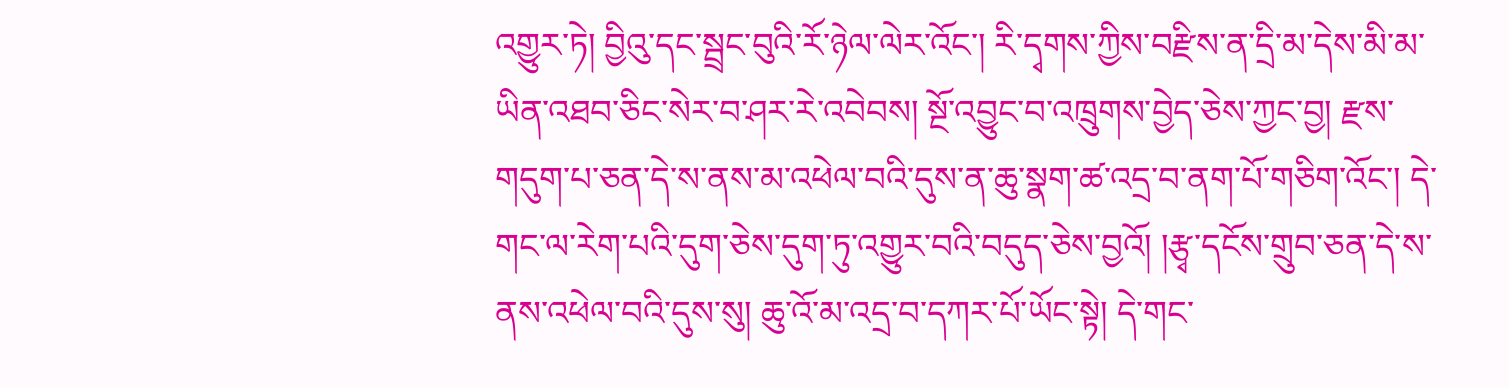འགྱུར་ཏེ། བྱིའུ་དང་སྦྲང་བུའི་རོ་ཉེལ་ལེར་འོང་། རི་དྭགས་ཀྱིས་བརྫིས་ན་དྲི་མ་དེས་མི་མ་ཡིན་འཐབ་ཅིང་སེར་བ་ཤར་རེ་འབེབས། སྔོ་འབྱུང་བ་འཁྲུགས་བྱེད་ཅེས་ཀྱང་བྱ། རྫས་གདུག་པ་ཅན་དེ་ས་ནས་མ་འཕེལ་བའི་དུས་ན་ཆུ་སྣག་ཚ་འདྲ་བ་ནག་པོ་གཅིག་འོང་། དེ་གང་ལ་རེག་པའི་དུག་ཅེས་དུག་ཏུ་འགྱུར་བའི་བདུད་ཅེས་བྱའོ། །རྩྭ་དངོས་གྲུབ་ཅན་དེ་ས་ནས་འཕེལ་བའི་དུས་སུ། ཆུ་འོ་མ་འདྲ་བ་དཀར་པོ་ཡོང་སྟེ། དེ་གང་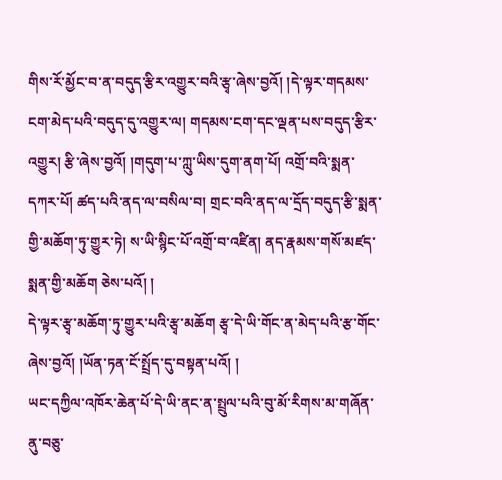གིས་རོ་མྱོང་བ་ན་བདུད་རྩིར་འགྱུར་བའི་རྩྭ་ཞེས་བྱའོ། །དེ་ལྟར་གདམས་ངག་མེད་པའི་བདུད་དུ་འགྱུར་ལ། གདམས་ངག་དང་ལྡན་པས་བདུད་རྩིར་འགྱུར། རྩི་ཞེས་བྱའོ། །གདུག་པ་ཀླུ་ཡིས་དུག་ནག་པོ། འགྲོ་བའི་སྨན་དཀར་པོ། ཚད་པའི་ནད་ལ་བསིལ་བ། གྲང་བའི་ནད་ལ་དྲོད་བདུད་རྩི་སྨན་གྱི་མཆོག་ཏུ་གྱུར་ཏེ། ས་ཡི་སྙིང་པོ་འགྲོ་བ་འཛིན། ནད་རྣམས་གསོ་མཛད་སྨན་གྱི་མཆོག ཅེས་པའོ། །
དེ་ལྟར་རྩྭ་མཆོག་ཏུ་གྱུར་པའི་རྩྭ་མཆོག རྩྭ་དེ་ཡི་གོང་ན་མེད་པའི་རྩ་གོང་ཞེས་བྱའོ། །ཡོན་ཏན་ངོ་སྤྲོད་དུ་བསྟན་པའོ། །
ཡང་དཀྱིལ་འཁོར་ཆེན་པོ་དེ་ཡི་ནང་ན་སྤྲུལ་པའི་བུ་མོ་རིགས་མ་གཞོན་ནུ་བཅུ་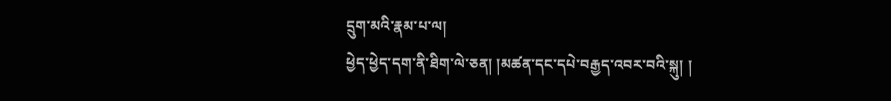དྲུག་མའི་རྣམ་པ་ལ།
ཕྱེད་ཕྱེད་དག་ནི་ཐིག་ལེ་ཅན། །མཚན་དང་དཔེ་བརྒྱད་འབར་བའི་སྐུ། །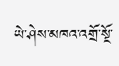ཡེ་ཤེས་མཁའ་འགྲོ་སྔོ་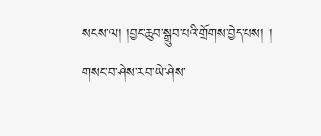སངས་ལ། །བྱང་ཆུབ་སྒྲུབ་པའི་གྲོགས་བྱེད་པས། །
གསང་བ་ཤེས་རབ་ཡེ་ཤེས་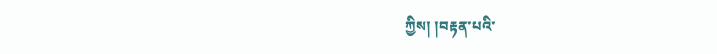ཀྱིས། །བརྟན་པའི་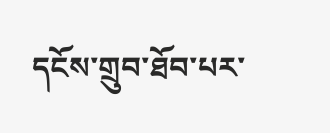དངོས་གྲུབ་ཐོབ་པར་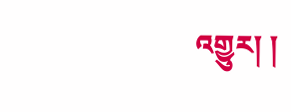འགྱུར། །